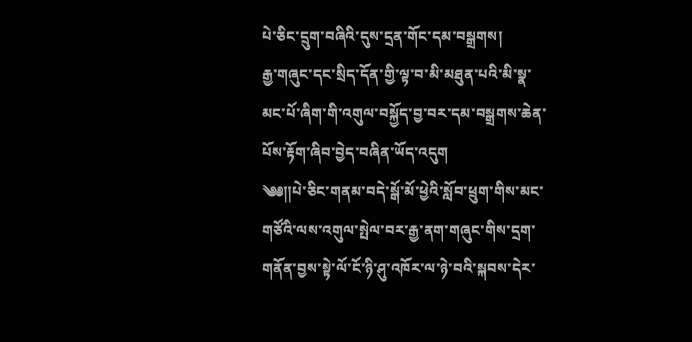པེ་ཅིང་དྲུག་བཞིའི་དུས་དྲན་གོང་དམ་བསྒྲགས།
རྒྱ་གཞུང་དང་སྲིད་དོན་གྱི་ལྟ་བ་མི་མཐུན་པའི་མི་སྣ་མང་པོ་ཞིག་གི་འགུལ་བསྐྱོད་བྱ་བར་དམ་བསྒྲགས་ཆེན་པོས་རྟོག་ཞིབ་བྱེད་བཞིན་ཡོད་འདུག
༄༅༎པེ་ཅིང་གནམ་བདེ་སྒོ་མོ་ཕྱེའི་སློབ་ཕྲུག་གིས་མང་གཙོའི་ལས་འགུལ་སྤེལ་བར་རྒྱ་ནག་གཞུང་གིས་དྲག་གནོན་བྱས་སྟེ་ལོ་ངོ་ཉི་ཤུ་འཁོར་ལ་ཉེ་བའི་སྐབས་དེར་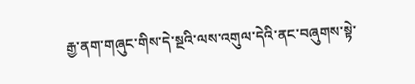རྒྱ་ནག་གཞུང་གིས་དེ་སྔའི་ལས་འགུལ་དེའི་ནང་བཞུགས་སྟེ་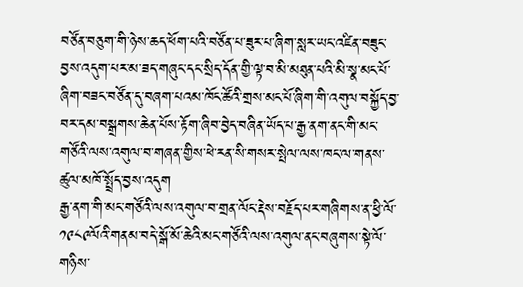བཙོན་བཅུག་གི་ཉེས་ཆད་ཕོག་པའི་བཙོན་པ་ཟུར་པ་ཞིག་སླར་ཡང་འཛིན་བཟུང་བྱས་འདུག་པར་མ་ཟད་གཞུང་དང་སྲིད་དོན་གྱི་ལྟ་བ་མི་མཐུན་པའི་མི་སྣ་མང་པོ་ཞིག་བཟང་བཙོན་དུ་བཞག་པའམ་ཁོང་ཚོའི་གྲས་མང་པོ་ཞིག་གི་འགུལ་བསྐྱོད་བྱ་བར་དམ་བསྒྲགས་ཆེན་པོས་རྟོག་ཞིབ་བྱེད་བཞིན་ཡོད་པ་རྒྱ་ནག་ནང་གི་མང་གཙོའི་ལས་འགུལ་བ་གཞན་གྱིས་ཕེ་རན་སི་གསར་སྤེལ་ལས་ཁང་ལ་གནས་ཚུལ་མཁོ་སྤྲོད་བྱས་འདུག
རྒྱ་ནག་གི་མང་གཙོའི་ལས་འགུལ་བ་གྲན་ལོང་རྡེས་བརྗོད་པར་གཞིགས་ན་ཕྱི་ལོ་༡༩༨༩ལོའི་གནམ་བདེ་སྒོ་མོ་ཆེའི་མང་གཙོའི་ལས་འགུལ་ནང་བཞུགས་སྟེ་ལོ་གཉིས་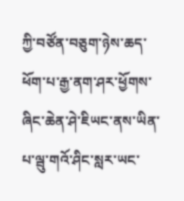ཀྱི་བཙོན་བཅུག་ཉེས་ཆད་ཕོག་པ་རྒྱ་ནག་ཤར་ཕྱོགས་ཞིང་ཆེན་ཤེ་ཇིཡང་ནས་ཡིན་པ་ལྦུ་གའོ་ཤིང་སླར་ཡང་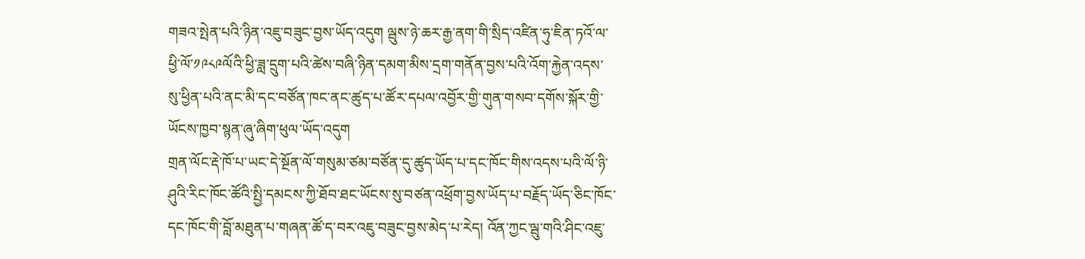གཟའ་སྤེན་པའི་ཉིན་འཇུ་བཟུང་བྱས་ཡོད་འདུག ལྦུས་ཉེ་ཆར་རྒྱ་ནག་གི་སྲིད་འཛིན་ཧུ་ཇིན་ཏའོ་ལ་ཕྱི་ལོ་༡༩༨༩ལོའི་ཕྱི་ཟླ་དྲུག་པའི་ཚེས་བཞི་ཉིན་དམག་མིས་དྲག་གནོན་བྱས་པའི་འོག་རྐྱེན་འདས་སུ་ཕྱིན་པའི་ནང་མི་དང་བཙོན་ཁང་ནང་ཚུད་པ་ཚོར་དཔལ་འབྱོར་གྱི་གུན་གསབ་དགོས་སྐོར་གྱི་ཡོངས་ཁྱབ་སྙན་ཞུ་ཞིག་ཕུལ་ཡོད་འདུག
གྲན་ལོང་རྡེ་ཁོ་པ་ཡང་དེ་སྔོན་ལོ་གསུམ་ཙམ་བཙོན་དུ་ཚུད་ཡོད་པ་དང་ཁོང་གིས་འདས་པའི་ལོ་ཉི་ཤུའི་རིང་ཁོང་ཚོའི་སྤྱི་དམངས་ཀྱི་ཐོབ་ཐང་ཡོངས་སུ་བཙན་འཕྲོག་བྱས་ཡོད་པ་བརྗོད་ཡོད་ཅིང་ཁོང་དང་ཁོང་གི་བློ་མཐུན་པ་གཞན་ཚོ་ད་བར་འཇུ་བཟུང་བྱས་མེད་པ་རེད། འོན་ཀྱང་ལྦུ་གའི་ཤིང་འཇུ་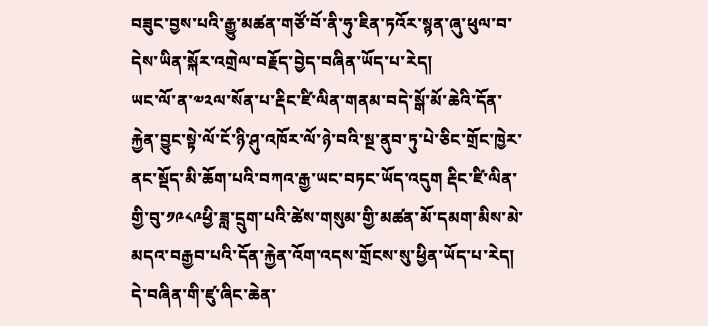བཟུང་བྱས་པའི་རྒྱུ་མཚན་གཙོ་བོ་ནི་ཧུ་ཇིན་ཏའོར་སྙན་ཞུ་ཕུལ་བ་དེས་ཡིན་སྐོར་འགྲེལ་བརྗོད་བྱེད་བཞིན་ཡོད་པ་རེད།
ཡང་ལོ་ན་༧༢ལ་སོན་པ་རྡིང་ཛི་ལིན་གནམ་བདེ་སྒོ་མོ་ཆེའི་དོན་རྐྱེན་བྱུང་སྟེ་ལོ་ངོ་ཉི་ཤུ་འཁོར་ལོ་ཉེ་བའི་སྔ་ནུབ་ཏུ་པེ་ཅིང་གྲོང་ཁྱེར་ནང་སྡོད་མི་ཆོག་པའི་བཀའ་རྒྱ་ཡང་བཏང་ཡོད་འདུག རྡིང་ཛི་ལིན་གྱི་བུ་༡༩༨༩ཕྱི་ཟླ་དྲུག་པའི་ཚེས་གསུམ་གྱི་མཚན་མོ་དམག་མིས་མེ་མདའ་བརྒྱབ་པའི་དོན་རྐྱེན་འོག་འདས་གྲོངས་སུ་ཕྱིན་ཡོད་པ་རེད།
དེ་བཞིན་གི་ཛུ་ཞིང་ཆེན་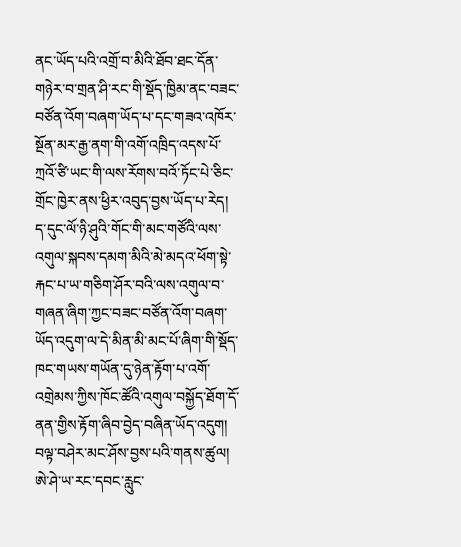ནང་ཡོད་པའི་འགྲོ་བ་མིའི་ཐོབ་ཐང་དོན་གཉེར་བ་གྲན་ཤི་རང་གི་སྡོད་ཁྱིམ་ནང་བཟང་བཙོན་འོག་བཞག་ཡོད་པ་དང་གཟའ་འཁོར་སྔོན་མར་རྒྱ་ནག་གི་འགོ་འཁྲིད་འདས་པོ་ཀྲའོ་ཙི་ཡང་གི་ལས་རོགས་བའོ་ཏོང་པེ་ཅིང་གྲོང་ཁྱེར་ནས་ཕྱིར་འབུད་བྱས་ཡོད་པ་རེད། ད་དུང་ལོ་ཉི་ཤུའི་གོང་གི་མང་གཙོའི་ལས་འགུལ་སྐབས་དམག་མིའི་མེ་མདའ་ཕོག་སྟེ་རྐང་པ་ཡ་གཅིག་ཤོར་བའི་ལས་འགུལ་བ་གཞན་ཞིག་ཀྱང་བཟང་བཙོན་འོག་བཞག་ཡོད་འདུག་ལ་དེ་མིན་མི་མང་པོ་ཞིག་གི་སྡོད་ཁང་གཡས་གཡོན་དུ་ཉེན་རྟོག་པ་འགོ་འགྲེམས་ཀྱིས་ཁོང་ཚོའི་འགུལ་བསྐྱོད་ཐོག་དོ་ནན་གྱིས་རྟོག་ཞིབ་བྱེད་བཞིན་ཡོད་འདུག།
བལྟ་བཤེར་མང་ཤོས་བྱས་པའི་གནས་ཚུལ།
ཨེ་ཤེ་ཡ་རང་དབང་རླུང་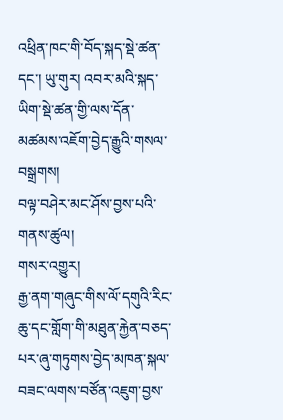འཕྲིན་ཁང་གི་བོད་སྐད་སྡེ་ཚན་དང་། ཡུ་གུར། འབར་མའི་སྐད་ཡིག་སྡེ་ཚན་གྱི་ལས་དོན་མཚམས་འཇོག་བྱེད་རྒྱུའི་གསལ་བསྒྲགས།
བལྟ་བཤེར་མང་ཤོས་བྱས་པའི་གནས་ཚུལ།
གསར་འགྱུར།
རྒྱ་ནག་གཞུང་གིས་ལོ་དགུའི་རིང་ཆུ་དང་གློག་གི་མཐུན་རྐྱེན་བཅད་པར་ཞུ་གཏུགས་བྱེད་མཁན་སྐལ་བཟང་ལགས་བཙོན་འཇུག་བྱས་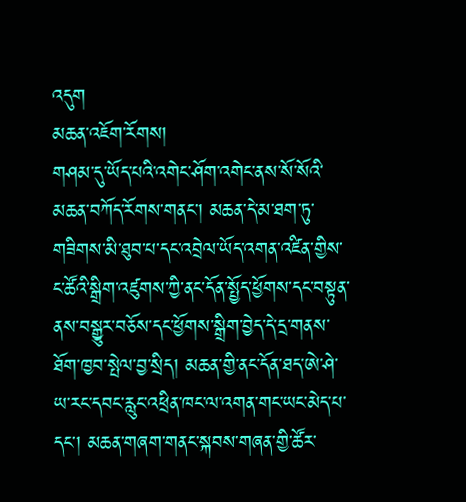འདུག
མཆན་འཇོག་རོགས།
གཤམ་དུ་ཡོད་པའི་འགེང་ཤོག་འགེང་ནས་སོ་སོའི་མཆན་བཀོད་རོགས་གནང་། མཆན་དེ་མ་ཐག་ཏུ་གཟིགས་མི་ཐུབ་པ་དང་འབྲེལ་ཡོད་འགན་འཛིན་གྱིས་ང་ཚོའི་སྒྲིག་འཛུགས་ཀྱི་ནང་དོན་སྤྱོད་ཕྱོགས་དང་བསྟུན་ནས་བསྒྱུར་བཅོས་དང་ཕྱོགས་སྒྲིག་བྱེད་དེ་དྲ་གནས་ཐོག་ཁྱབ་སྤེལ་བྱ་སྲིད། མཆན་གྱི་ནང་དོན་ཐད་ཨེ་ཤེ་ཡ་རང་དབང་རླུང་འཕྲིན་ཁང་ལ་འགན་གང་ཡང་མེད་པ་དང་། མཆན་གཞག་གནང་སྐབས་གཞན་གྱི་ཚོར་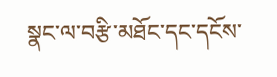སྣང་ལ་བརྩི་མཐོང་དང་དངོས་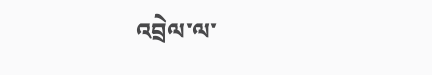འབྲེལ་ལ་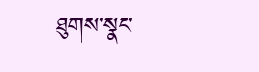ཐུགས་སྣང་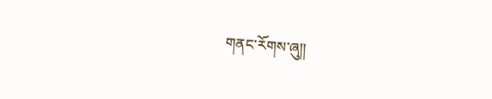གནང་རོགས་ཞུ༎